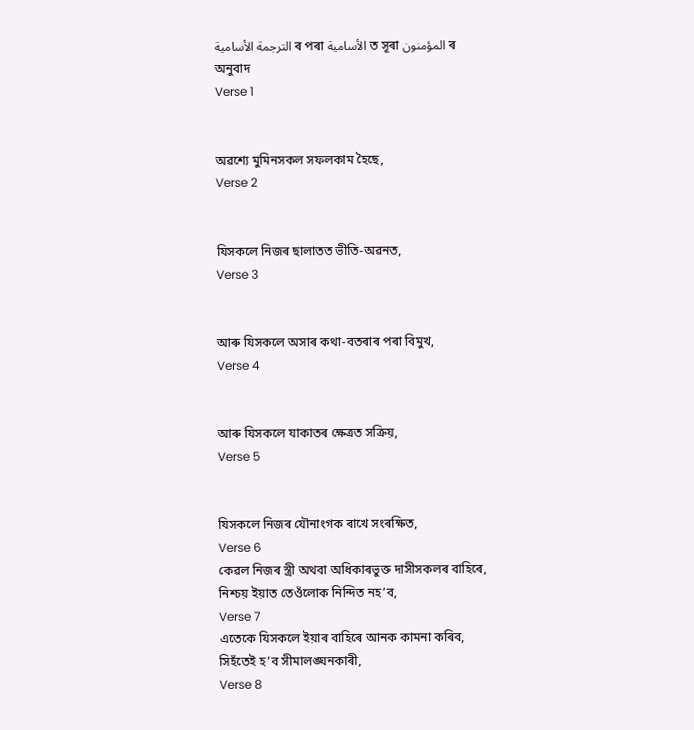الترجمة الأسامية ৰ পৰা الأسامية ত সূৰা المؤمنون ৰ অনুবাদ
Verse 1


অৱশ্যে মুমিনসকল সফলকাম হৈছে,
Verse 2


যিসকলে নিজৰ ছালাতত ভীতি-অৱনত,
Verse 3


আৰু যিসকলে অসাৰ কথা-বতৰাৰ পৰা বিমুখ,
Verse 4


আৰু যিসকলে যাকাতৰ ক্ষেত্ৰত সক্ৰিয়,
Verse 5


যিসকলে নিজৰ যৌনাংগক ৰাখে সংৰক্ষিত,
Verse 6
কেৱল নিজৰ স্ত্ৰী অথবা অধিকাৰভুক্ত দাসীসকলৰ বাহিৰে, নিশ্চয় ইয়াত তেওঁলোক নিন্দিত নহ’ব,
Verse 7
এতেকে যিসকলে ইয়াৰ বাহিৰে আনক কামনা কৰিব, সিহঁতেই হ’ব সীমালঙ্ঘনকাৰী,
Verse 8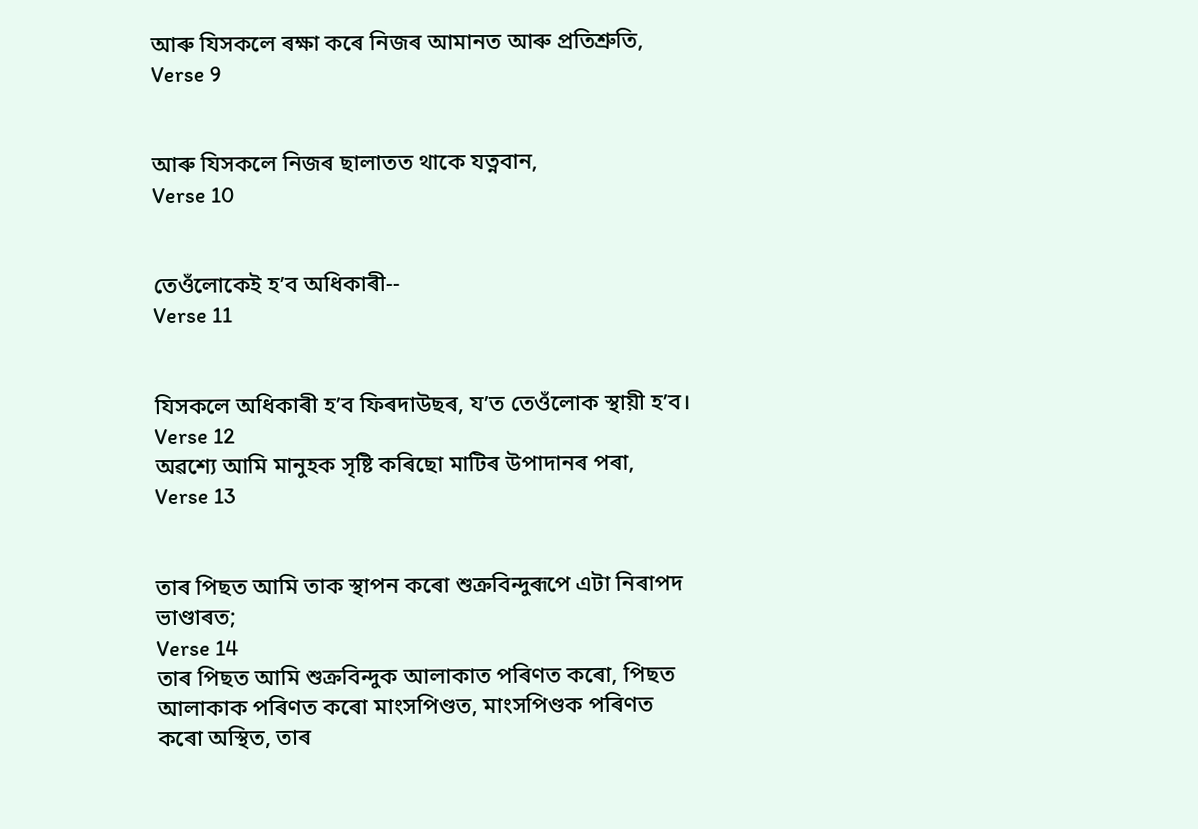আৰু যিসকলে ৰক্ষা কৰে নিজৰ আমানত আৰু প্ৰতিশ্ৰুতি,
Verse 9


আৰু যিসকলে নিজৰ ছালাতত থাকে যত্নবান,
Verse 10


তেওঁলোকেই হ’ব অধিকাৰী--
Verse 11


যিসকলে অধিকাৰী হ’ব ফিৰদাউছৰ, য’ত তেওঁলোক স্থায়ী হ’ব।
Verse 12
অৱশ্যে আমি মানুহক সৃষ্টি কৰিছো মাটিৰ উপাদানৰ পৰা,
Verse 13


তাৰ পিছত আমি তাক স্থাপন কৰো শুক্ৰবিন্দুৰূপে এটা নিৰাপদ ভাণ্ডাৰত;
Verse 14
তাৰ পিছত আমি শুক্ৰবিন্দুক আলাকাত পৰিণত কৰো, পিছত আলাকাক পৰিণত কৰো মাংসপিণ্ডত, মাংসপিণ্ডক পৰিণত কৰো অস্থিত, তাৰ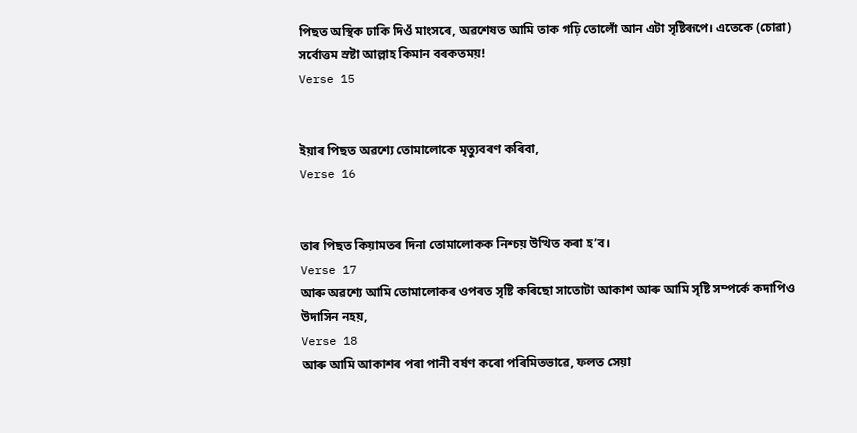পিছত অস্থিক ঢাকি দিওঁ মাংসৰে, অৱশেষত আমি তাক গঢ়ি তোলোঁ আন এটা সৃষ্টিৰূপে। এতেকে (চোৱা) সৰ্বোত্তম স্ৰষ্টা আল্লাহ কিমান বৰকতময়!
Verse 15


ইয়াৰ পিছত অৱশ্যে তোমালোকে মৃত্যুবৰণ কৰিবা,
Verse 16


তাৰ পিছত কিয়ামতৰ দিনা তোমালোকক নিশ্চয় উত্থিত কৰা হ’ব।
Verse 17
আৰু অৱশ্যে আমি তোমালোকৰ ওপৰত সৃষ্টি কৰিছো সাতোটা আকাশ আৰু আমি সৃষ্টি সম্পৰ্কে কদাপিও উদাসিন নহয়,
Verse 18
আৰু আমি আকাশৰ পৰা পানী বৰ্ষণ কৰো পৰিমিতভাৱে, ফলত সেয়া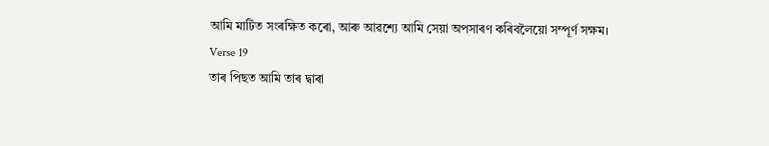আমি মাটিত সংৰক্ষিত কৰো, আৰু আৱশ্যে আমি সেয়া অপসাৰণ কৰিবলৈয়ো সম্পূৰ্ণ সক্ষম।
Verse 19
তাৰ পিছত আমি তাৰ দ্বাৰা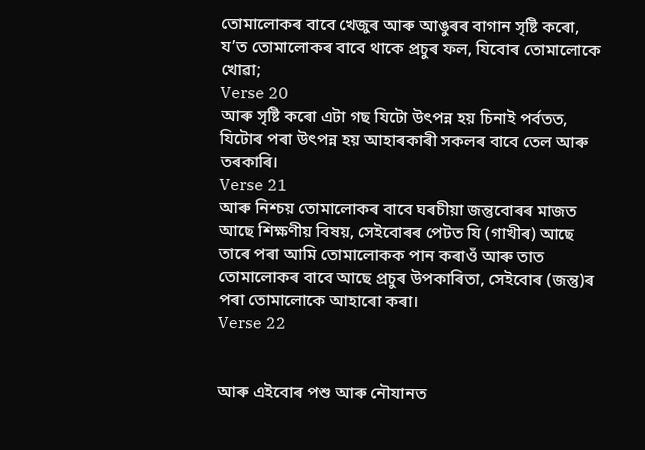তোমালোকৰ বাবে খেজুৰ আৰু আঙুৰৰ বাগান সৃষ্টি কৰো, য’ত তোমালোকৰ বাবে থাকে প্ৰচুৰ ফল, যিবোৰ তোমালোকে খোৱা;
Verse 20
আৰু সৃষ্টি কৰো এটা গছ যিটো উৎপন্ন হয় চিনাই পৰ্বতত, যিটোৰ পৰা উৎপন্ন হয় আহাৰকাৰী সকলৰ বাবে তেল আৰু তৰকাৰি।
Verse 21
আৰু নিশ্চয় তোমালোকৰ বাবে ঘৰচীয়া জন্তুবোৰৰ মাজত আছে শিক্ষণীয় বিষয়, সেইবোৰৰ পেটত যি (গাখীৰ) আছে তাৰে পৰা আমি তোমালোকক পান কৰাওঁ আৰু তাত তোমালোকৰ বাবে আছে প্ৰচুৰ উপকাৰিতা, সেইবোৰ (জন্তু)ৰ পৰা তোমালোকে আহাৰো কৰা।
Verse 22


আৰু এইবোৰ পশু আৰু নৌযানত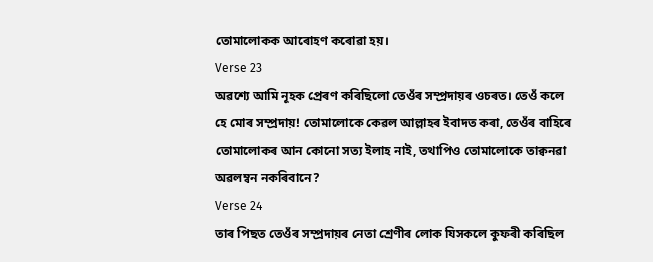তোমালোকক আৰোহণ কৰোৱা হয়।
Verse 23
অৱশ্যে আমি নূহক প্ৰেৰণ কৰিছিলো তেওঁৰ সম্প্ৰদায়ৰ ওচৰত। তেওঁ কলে হে মোৰ সম্প্ৰদায়! তোমালোকে কেৱল আল্লাহৰ ইবাদত কৰা, তেওঁৰ বাহিৰে তোমালোকৰ আন কোনো সত্য ইলাহ নাই, তথাপিও তোমালোকে তাক্বনৱা অৱলম্বন নকৰিবানে?
Verse 24
তাৰ পিছত তেওঁৰ সম্প্ৰদায়ৰ নেতা শ্ৰেণীৰ লোক যিসকলে কুফৰী কৰিছিল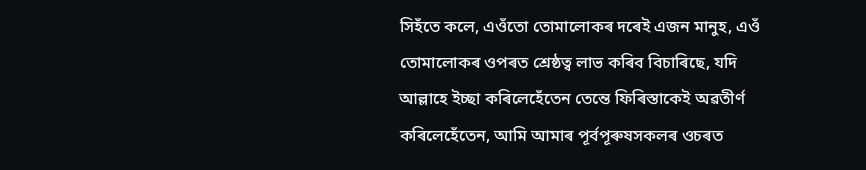সিহঁতে কলে, এওঁতো তোমালোকৰ দৰেই এজন মানুহ, এওঁ তোমালোকৰ ওপৰত শ্ৰেষ্ঠত্ব লাভ কৰিব বিচাৰিছে, যদি আল্লাহে ইচ্ছা কৰিলেহেঁতেন তেন্তে ফিৰিস্তাকেই অৱতীৰ্ণ কৰিলেহেঁতেন, আমি আমাৰ পূৰ্বপূৰুষসকলৰ ওচৰত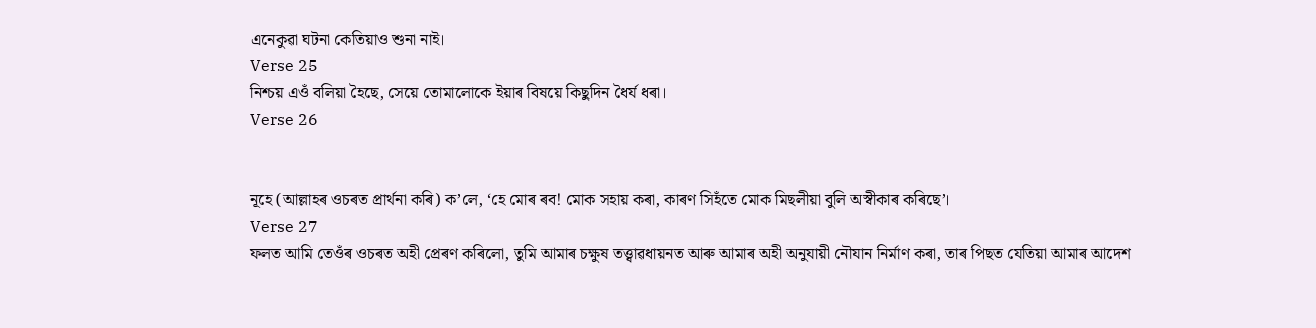এনেকুৱা ঘটনা কেতিয়াও শুনা নাই।
Verse 25
নিশ্চয় এওঁ বলিয়া হৈছে, সেয়ে তোমালোকে ইয়াৰ বিষয়ে কিছুদিন ধৈৰ্য ধৰা।
Verse 26


নূহে (আল্লাহৰ ওচৰত প্ৰাৰ্থনা কৰি) ক’লে, ‘হে মোৰ ৰব! মোক সহায় কৰা, কাৰণ সিহঁতে মোক মিছলীয়া বুলি অস্বীকাৰ কৰিছে’।
Verse 27
ফলত আমি তেওঁৰ ওচৰত অহী প্ৰেৰণ কৰিলো, তুমি আমাৰ চক্ষুষ তত্ত্বাৱধায়নত আৰু আমাৰ অহী অনুযায়ী নৌযান নিৰ্মাণ কৰা, তাৰ পিছত যেতিয়া আমাৰ আদেশ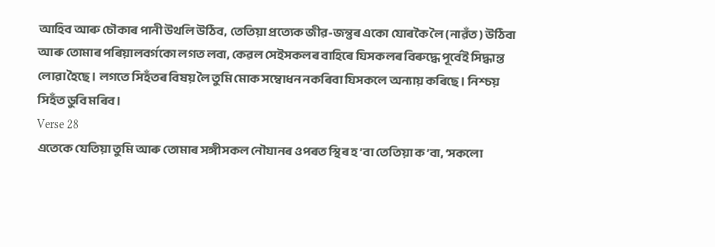আহিব আৰু চৌকাৰ পানী উথলি উঠিব, তেতিয়া প্ৰত্যেক জীৱ-জন্তুৰ একো যোৰকৈ লৈ (নাৱঁত) উঠিবা আৰু তোমাৰ পৰিয়ালবৰ্গকো লগত লবা, কেৱল সেইসকলৰ বাহিৰে যিসকলৰ বিৰুদ্ধে পূৰ্বেই সিদ্ধান্ত লোৱা হৈছে। লগতে সিহঁতৰ বিষয় লৈ তুমি মোক সম্বোধন নকৰিবা যিসকলে অন্যায় কৰিছে। নিশ্চয় সিহঁত ডুবি মৰিব।
Verse 28
এতেকে যেতিয়া তুমি আৰু তোমাৰ সঙ্গীসকল নৌযানৰ ওপৰত স্থিৰ হ’বা তেতিয়া ক’বা, ‘সকলো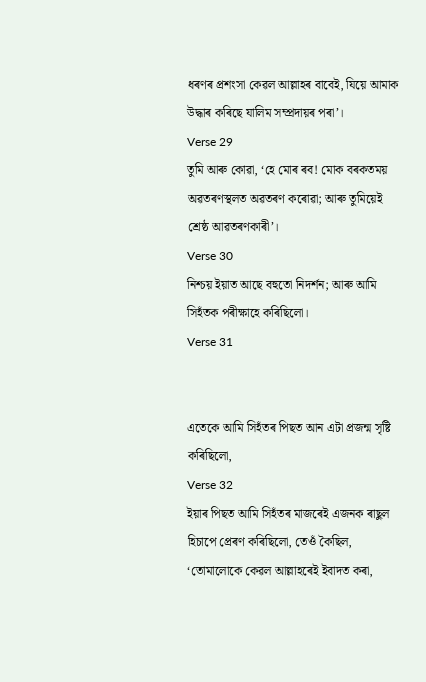ধৰণৰ প্ৰশংসা কেৱল আল্লাহৰ বাবেই, যিয়ে আমাক উদ্ধাৰ কৰিছে যালিম সম্প্ৰদায়ৰ পৰা’।
Verse 29
তুমি আৰু কোৱা, ‘হে মোৰ ৰব! মোক বৰকতময় অৱতৰণস্থলত অৱতৰণ কৰোৱা; আৰু তুমিয়েই শ্ৰেষ্ঠ আৱতৰণকাৰী’।
Verse 30
নিশ্চয় ইয়াত আছে বহুতো নিদৰ্শন; আৰু আমি সিহঁতক পৰীক্ষাহে কৰিছিলো।
Verse 31


এতেকে আমি সিহঁতৰ পিছত আন এটা প্ৰজন্ম সৃষ্টি কৰিছিলো,
Verse 32
ইয়াৰ পিছত আমি সিহঁতৰ মাজৰেই এজনক ৰাছুল হিচাপে প্ৰেৰণ কৰিছিলো, তেওঁ কৈছিল, ‘তোমালোকে কেৱল আল্লাহৰেই ইবাদত কৰা,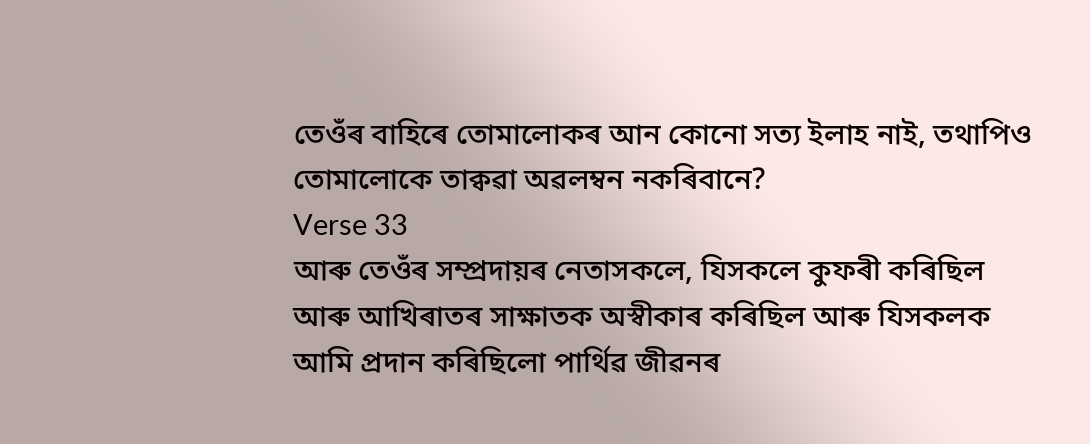তেওঁৰ বাহিৰে তোমালোকৰ আন কোনো সত্য ইলাহ নাই, তথাপিও তোমালোকে তাক্বৱা অৱলম্বন নকৰিবানে?
Verse 33
আৰু তেওঁৰ সম্প্ৰদায়ৰ নেতাসকলে, যিসকলে কুফৰী কৰিছিল আৰু আখিৰাতৰ সাক্ষাতক অস্বীকাৰ কৰিছিল আৰু যিসকলক আমি প্ৰদান কৰিছিলো পাৰ্থিৱ জীৱনৰ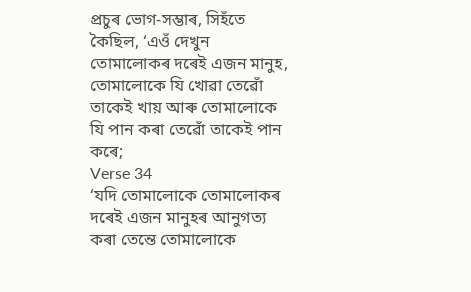প্ৰচুৰ ভোগ-সম্ভাৰ, সিহঁতে কৈছিল, ‘এওঁ দেখুন তোমালোকৰ দৰেই এজন মানুহ, তোমালোকে যি খোৱা তেৱোঁ তাকেই খায় আৰু তোমালোকে যি পান কৰা তেৱোঁ তাকেই পান কৰে;
Verse 34
‘যদি তোমালোকে তোমালোকৰ দৰেই এজন মানুহৰ আনুগত্য কৰা তেন্তে তোমালোকে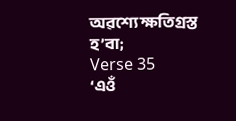অৱশ্যে ক্ষতিগ্ৰস্ত হ’বা;
Verse 35
‘এওঁ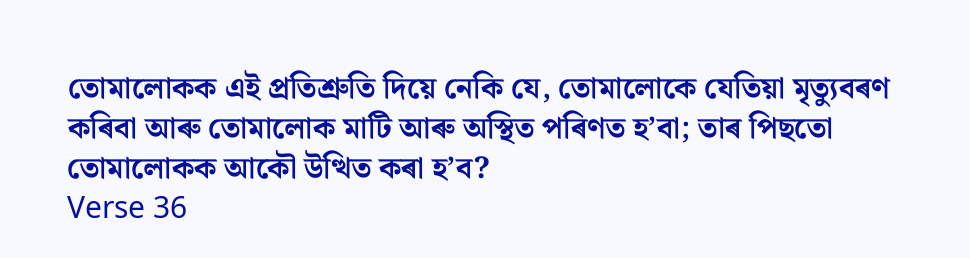তোমালোকক এই প্ৰতিশ্ৰুতি দিয়ে নেকি যে, তোমালোকে যেতিয়া মৃত্যুবৰণ কৰিবা আৰু তোমালোক মাটি আৰু অস্থিত পৰিণত হ’বা; তাৰ পিছতো তোমালোকক আকৌ উত্থিত কৰা হ’ব?
Verse 36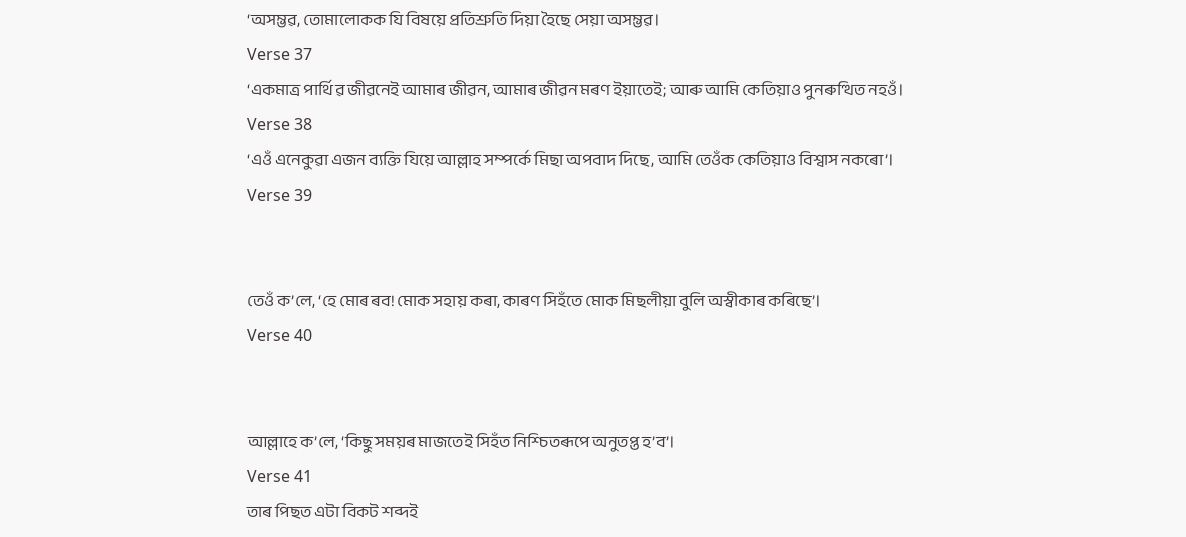‘অসম্ভৱ, তোমালোকক যি বিষয়ে প্ৰতিশ্ৰুতি দিয়া হৈছে সেয়া অসম্ভৱ।
Verse 37
‘একমাত্ৰ পাৰ্থিৱ জীৱনেই আমাৰ জীৱন, আমাৰ জীৱন মৰণ ইয়াতেই; আৰু আমি কেতিয়াও পুনৰুত্থিত নহওঁ।
Verse 38
‘এওঁ এনেকুৱা এজন ব্যক্তি যিয়ে আল্লাহ সম্পৰ্কে মিছা অপবাদ দিছে, আমি তেওঁক কেতিয়াও বিশ্বাস নকৰো’।
Verse 39


তেওঁ ক’লে, ‘হে মোৰ ৰব! মোক সহায় কৰা, কাৰণ সিহঁতে মোক মিছলীয়া বুলি অস্বীকাৰ কৰিছে’।
Verse 40


আল্লাহে ক’লে, ‘কিছু সময়ৰ মাজতেই সিহঁত নিশ্চিতৰূপে অনুতপ্ত হ’ব’।
Verse 41
তাৰ পিছত এটা বিকট শব্দই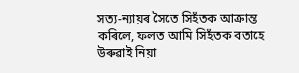সত্য-ন্যায়ৰ সৈতে সিহঁতক আক্ৰান্ত কৰিলে, ফলত আমি সিহঁতক বতাহে উৰুৱাই নিয়া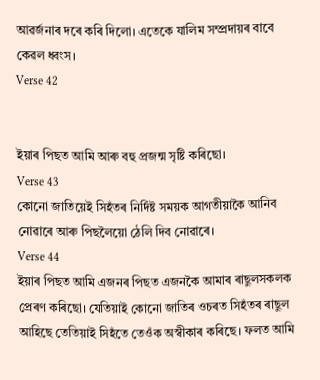আৱৰ্জনাৰ দৰে কৰি দিলো। এতেকে যালিম সম্প্ৰদায়ৰ বাবে কেৱল ধ্বংস।
Verse 42


ইয়াৰ পিছত আমি আৰু বহু প্ৰজন্ম সৃষ্টি কৰিছো।
Verse 43
কোনো জাতিয়েই সিহঁতৰ নিৰ্দিষ্ট সময়ক আগতীয়াকৈ আনিব নোৱাৰে আৰু পিছলৈয়ো ঠেলি দিব নোৱাৰে।
Verse 44
ইয়াৰ পিছত আমি এজনৰ পিছত এজনকৈ আমাৰ ৰাছুলসকলক প্ৰেৰণ কৰিছো। যেতিয়াই কোনো জাতিৰ ওচৰত সিহঁতৰ ৰাছুল আহিছে তেতিয়াই সিহঁতে তেওঁক অস্বীকাৰ কৰিছে। ফলত আমি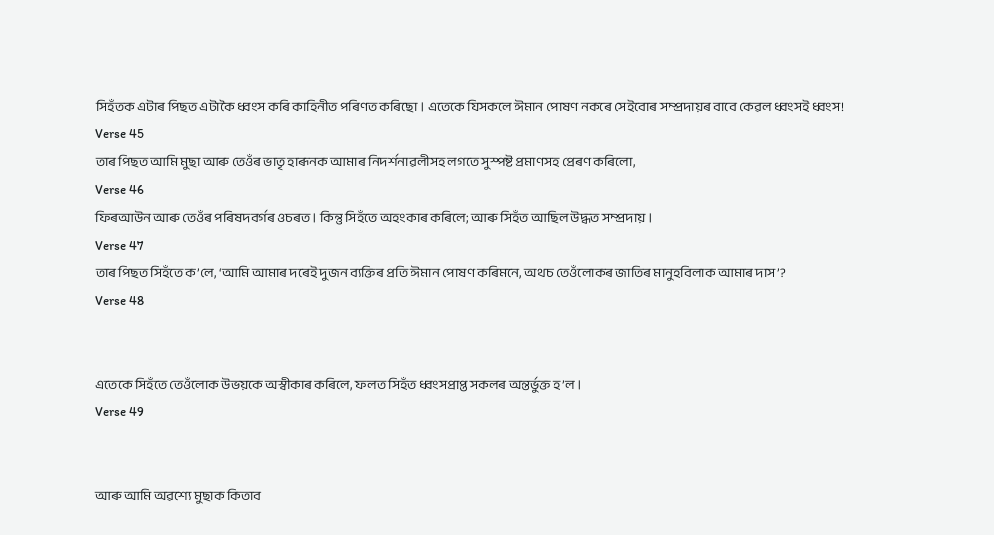সিহঁতক এটাৰ পিছত এটাকৈ ধ্বংস কৰি কাহিনীত পৰিণত কৰিছো। এতেকে যিসকলে ঈমান পোষণ নকৰে সেইবোৰ সম্প্ৰদায়ৰ বাবে কেৱল ধ্বংসই ধ্বংস!
Verse 45
তাৰ পিছত আমি মুছা আৰু তেওঁৰ ভাতৃ হাৰূনক আমাৰ নিদৰ্শনাৱলীসহ লগতে সুস্পষ্ট প্ৰমাণসহ প্ৰেৰণ কৰিলো,
Verse 46
ফিৰআউন আৰু তেওঁৰ পৰিষদবৰ্গৰ ওচৰত। কিন্তু সিহঁতে অহংকাৰ কৰিলে; আৰু সিহঁত আছিল উদ্ধত সম্প্ৰদায়।
Verse 47
তাৰ পিছত সিহঁতে ক’লে, ‘আমি আমাৰ দৰেই দুজন ব্যক্তিৰ প্ৰতি ঈমান পোষণ কৰিমনে, অথচ তেওঁলোকৰ জাতিৰ মানুহবিলাক আমাৰ দাস’?
Verse 48


এতেকে সিহঁতে তেওঁলোক উভয়কে অস্বীকাৰ কৰিলে, ফলত সিহঁত ধ্বংসপ্ৰাপ্ত সকলৰ অন্তৰ্ভুক্ত হ’ল।
Verse 49


আৰু আমি অৱশ্যে মুছাক কিতাব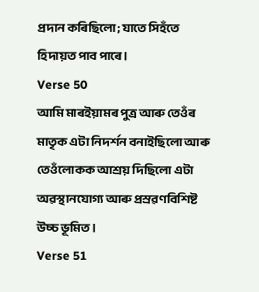প্ৰদান কৰিছিলো; যাতে সিহঁতে হিদায়ত পাব পাৰে।
Verse 50
আমি মাৰইয়ামৰ পুত্ৰ আৰু তেওঁৰ মাতৃক এটা নিদৰ্শন বনাইছিলো আৰু তেওঁলোকক আশ্ৰয় দিছিলো এটা অৱস্থানযোগ্য আৰু প্ৰস্ৰৱণবিশিষ্ট উচ্চ ভূমিত।
Verse 51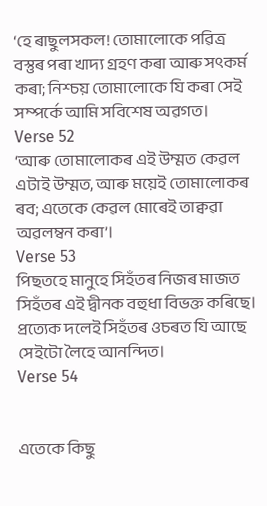‘হে ৰাছুলসকল! তোমালোকে পৱিত্ৰ বস্তুৰ পৰা খাদ্য গ্ৰহণ কৰা আৰু সৎকৰ্ম কৰা; নিশ্চয় তোমালোকে যি কৰা সেই সম্পৰ্কে আমি সবিশেষ অৱগত।
Verse 52
‘আৰু তোমালোকৰ এই উম্মত কেৱল এটাই উম্মত, আৰু ময়েই তোমালোকৰ ৰব; এতেকে কেৱল মোৰেই তাক্বৱা অৱলম্বন কৰা’।
Verse 53
পিছতহে মানুহে সিহঁতৰ নিজৰ মাজত সিহঁতৰ এই দ্বীনক বহুধা বিভক্ত কৰিছে। প্ৰত্যেক দলেই সিহঁতৰ ওচৰত যি আছে সেইটো লৈহে আনন্দিত।
Verse 54


এতেকে কিছু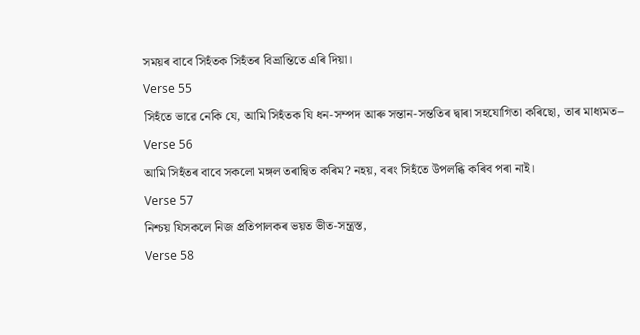সময়ৰ বাবে সিহঁতক সিহঁতৰ বিভ্ৰান্তিতে এৰি দিয়া।
Verse 55
সিহঁতে ভাৱে নেকি যে, আমি সিহঁতক যি ধন-সম্পদ আৰু সন্তান-সন্ততিৰ দ্বাৰা সহযোগিতা কৰিছো, তাৰ মাধ্যমত--
Verse 56
আমি সিহঁতৰ বাবে সকলো মঙ্গল তৰান্বিত কৰিম? নহয়, বৰং সিহঁতে উপলব্ধি কৰিব পৰা নাই।
Verse 57
নিশ্চয় যিসকলে নিজ প্ৰতিপালকৰ ভয়ত ভীত-সন্ত্ৰস্ত,
Verse 58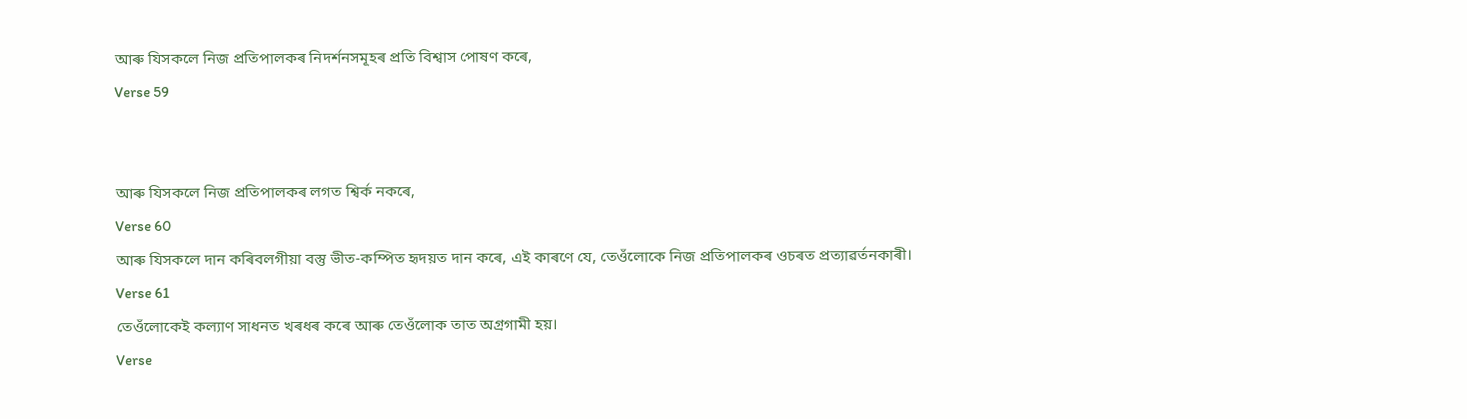আৰু যিসকলে নিজ প্ৰতিপালকৰ নিদৰ্শনসমূহৰ প্ৰতি বিশ্বাস পোষণ কৰে,
Verse 59


আৰু যিসকলে নিজ প্ৰতিপালকৰ লগত শ্বিৰ্ক নকৰে,
Verse 60
আৰু যিসকলে দান কৰিবলগীয়া বস্তু ভীত-কম্পিত হৃদয়ত দান কৰে, এই কাৰণে যে, তেওঁলোকে নিজ প্ৰতিপালকৰ ওচৰত প্ৰত্যাৱৰ্তনকাৰী।
Verse 61
তেওঁলোকেই কল্যাণ সাধনত খৰধৰ কৰে আৰু তেওঁলোক তাত অগ্ৰগামী হয়।
Verse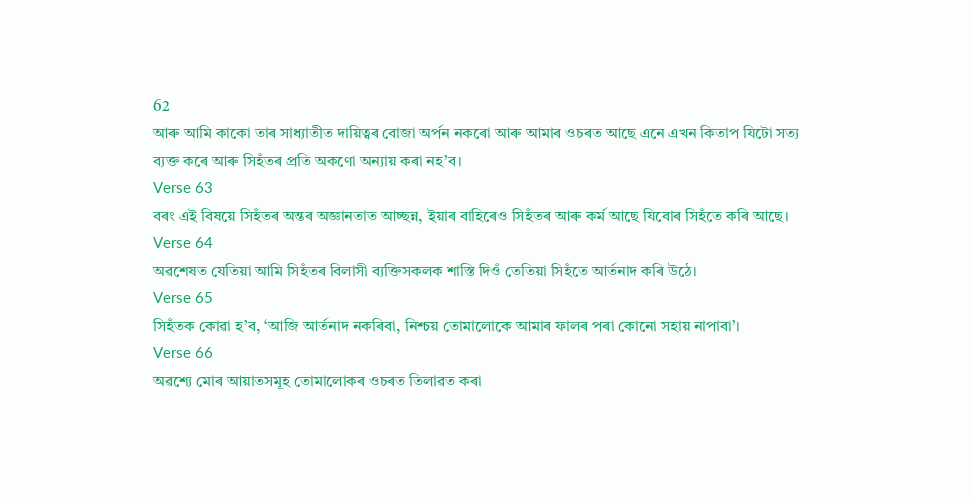62
আৰু আমি কাকো তাৰ সাধ্যাতীত দায়িত্বৰ বোজা অৰ্পন নকৰো আৰু আমাৰ ওচৰত আছে এনে এখন কিতাপ যিটো সত্য ব্যক্ত কৰে আৰু সিহঁতৰ প্ৰতি অকণো অন্যায় কৰা নহ’ব।
Verse 63
বৰং এই বিষয়ে সিহঁতৰ অন্তৰ অজ্ঞানতাত আচ্ছন্ন, ইয়াৰ বাহিৰেও সিহঁতৰ আৰু কৰ্ম আছে যিবোৰ সিহঁতে কৰি আছে।
Verse 64
অৱশেষত যেতিয়া আমি সিহঁতৰ বিলাসী ব্যক্তিসকলক শাস্তি দিওঁ তেতিয়া সিহঁতে আৰ্তনাদ কৰি উঠে।
Verse 65
সিহঁতক কোৱা হ’ব, ‘আজি আৰ্তনাদ নকৰিবা, নিশ্চয় তোমালোকে আমাৰ ফালৰ পৰা কোনো সহায় নাপাবা’।
Verse 66
অৱশ্যে মোৰ আয়াতসমূহ তোমালোকৰ ওচৰত তিলাৱত কৰা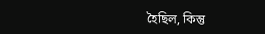হৈছিল, কিন্তু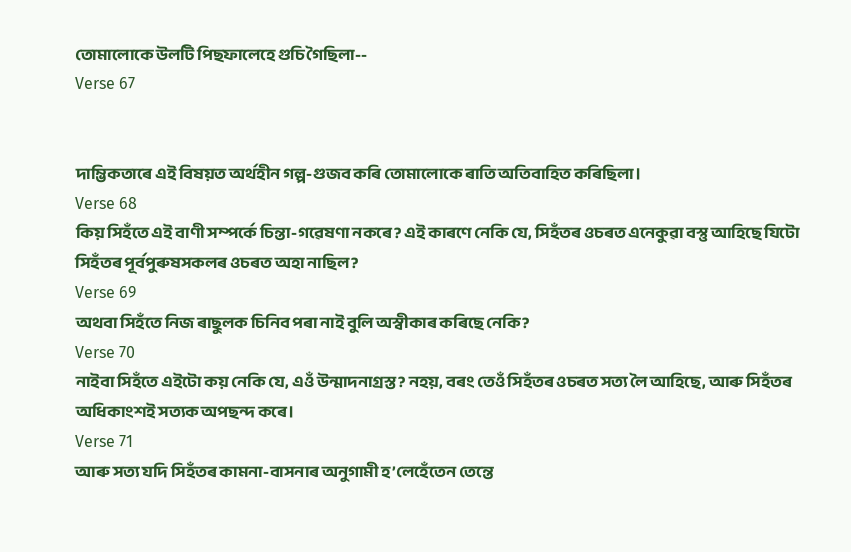তোমালোকে উলটি পিছফালেহে গুচি গৈছিলা--
Verse 67


দাম্ভিকতাৰে এই বিষয়ত অৰ্থহীন গল্প-গুজব কৰি তোমালোকে ৰাতি অতিবাহিত কৰিছিলা।
Verse 68
কিয় সিহঁতে এই বাণী সম্পৰ্কে চিন্তা-গৱেষণা নকৰে? এই কাৰণে নেকি যে, সিহঁতৰ ওচৰত এনেকুৱা বস্তু আহিছে যিটো সিহঁতৰ পূৰ্বপুৰুষসকলৰ ওচৰত অহা নাছিল?
Verse 69
অথবা সিহঁতে নিজ ৰাছুলক চিনিব পৰা নাই বুলি অস্বীকাৰ কৰিছে নেকি?
Verse 70
নাইবা সিহঁতে এইটো কয় নেকি যে, এওঁ উন্মাদনাগ্ৰস্ত? নহয়, বৰং তেওঁ সিহঁতৰ ওচৰত সত্য লৈ আহিছে, আৰু সিহঁতৰ অধিকাংশই সত্যক অপছন্দ কৰে।
Verse 71
আৰু সত্য যদি সিহঁতৰ কামনা-বাসনাৰ অনুগামী হ’লেহেঁতেন তেন্তে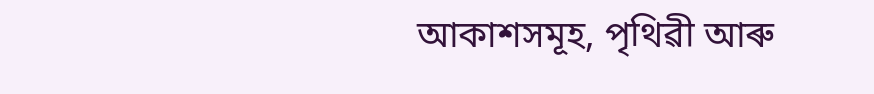আকাশসমূহ, পৃথিৱী আৰু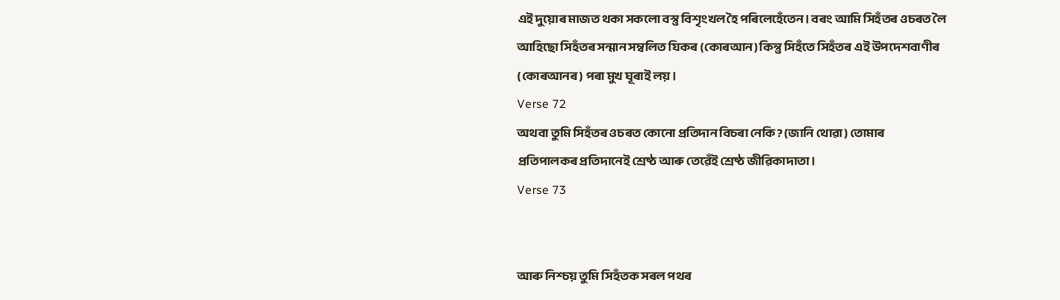এই দুয়োৰ মাজত থকা সকলো বস্তু বিশৃংখল হৈ পৰিলেহেঁতেন। বৰং আমি সিহঁতৰ ওচৰত লৈ আহিছো সিহঁতৰ সন্মান সম্বলিত যিকৰ (কোৰআন) কিন্তু সিহঁতে সিহঁতৰ এই উপদেশবাণীৰ (কোৰআনৰ) পৰা মুখ ঘূৰাই লয়।
Verse 72
অথবা তুমি সিহঁতৰ ওচৰত কোনো প্ৰতিদান বিচৰা নেকি? (জানি থোৱা) তোমাৰ প্ৰতিপালকৰ প্ৰতিদানেই শ্ৰেষ্ঠ আৰু তেৱেঁই শ্ৰেষ্ঠ জীৱিকাদাতা।
Verse 73


আৰু নিশ্চয় তুমি সিহঁতক সৰল পথৰ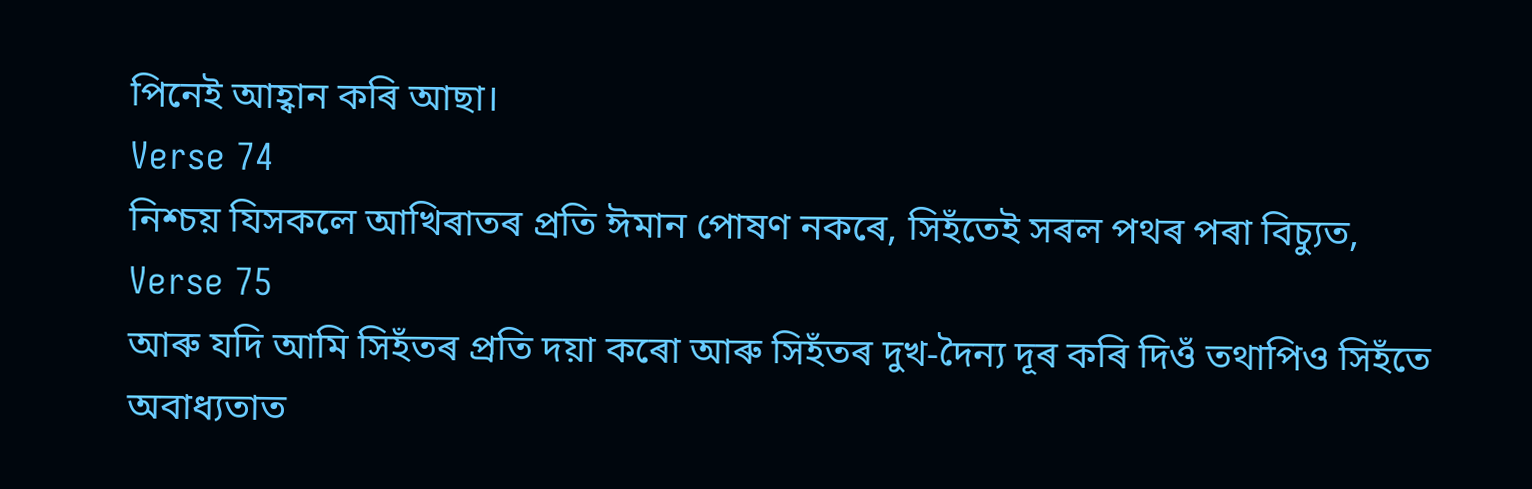পিনেই আহ্বান কৰি আছা।
Verse 74
নিশ্চয় যিসকলে আখিৰাতৰ প্ৰতি ঈমান পোষণ নকৰে, সিহঁতেই সৰল পথৰ পৰা বিচ্যুত,
Verse 75
আৰু যদি আমি সিহঁতৰ প্ৰতি দয়া কৰো আৰু সিহঁতৰ দুখ-দৈন্য দূৰ কৰি দিওঁ তথাপিও সিহঁতে অবাধ্যতাত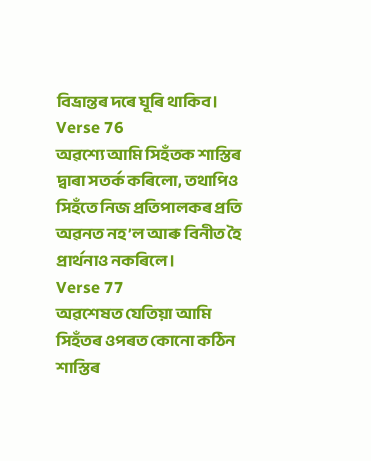বিভ্ৰান্তৰ দৰে ঘূৰি থাকিব।
Verse 76
অৱশ্যে আমি সিহঁতক শাস্তিৰ দ্বাৰা সতৰ্ক কৰিলো, তথাপিও সিহঁতে নিজ প্ৰতিপালকৰ প্ৰতি অৱনত নহ’ল আৰু বিনীত হৈ প্ৰাৰ্থনাও নকৰিলে।
Verse 77
অৱশেষত যেতিয়া আমি সিহঁতৰ ওপৰত কোনো কঠিন শাস্তিৰ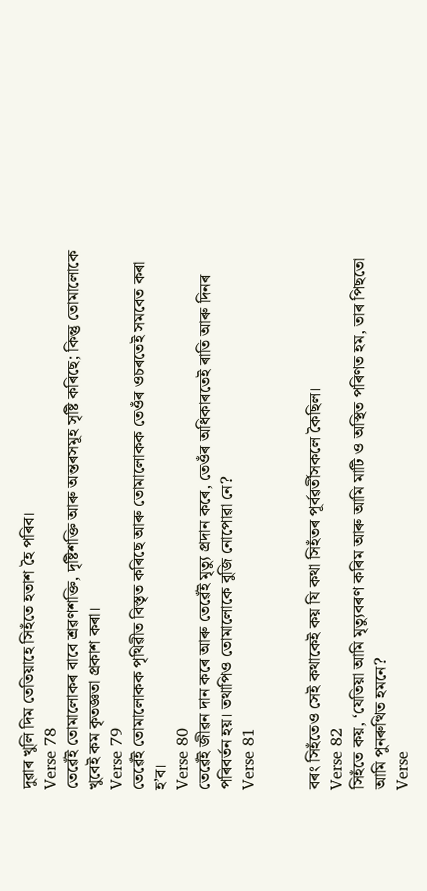দুৱাৰ খুলি দিম তেতিয়াহে সিহঁতে হতাশ হৈ পৰিব।
Verse 78
তেৱেঁই তোমালোকৰ বাবে শ্ৰৱণশক্তি, দৃষ্টিশক্তি আৰু অন্তৰসমূহ সৃষ্টি কৰিছে; কিন্তু তোমালোকে খুবেই কম কৃতজ্ঞতা প্ৰকাশ কৰা।
Verse 79
তেৱেঁই তোমালোকক পৃথিৱীত বিস্তৃত কৰিছে আৰু তোমালোকক তেওঁৰ ওচৰতেই সমবেত কৰা হ’ব।
Verse 80
তেৱেঁই জীৱন দান কৰে আৰু তেৱেঁই মৃত্যু প্ৰদান কৰে, তেওঁৰ অধিকাৰতেই ৰাতি আৰু দিনৰ পৰিবৰ্তন হয়। তথাপিও তোমালোকে বুজি নোপোৱা নে?
Verse 81


বৰং সিহঁতেও সেই কথাকেই কয় যি কথা সিহঁতৰ পূৰ্বৱৰ্তীসকলে কৈছিল।
Verse 82
সিহঁতে কয়, ‘যেতিয়া আমি মৃত্যুবৰণ কৰিম আৰু আমি মাটি ও অস্থিত পৰিণত হম, তাৰ পিছতো আমি পুনৰুত্থিত হমনে?
Verse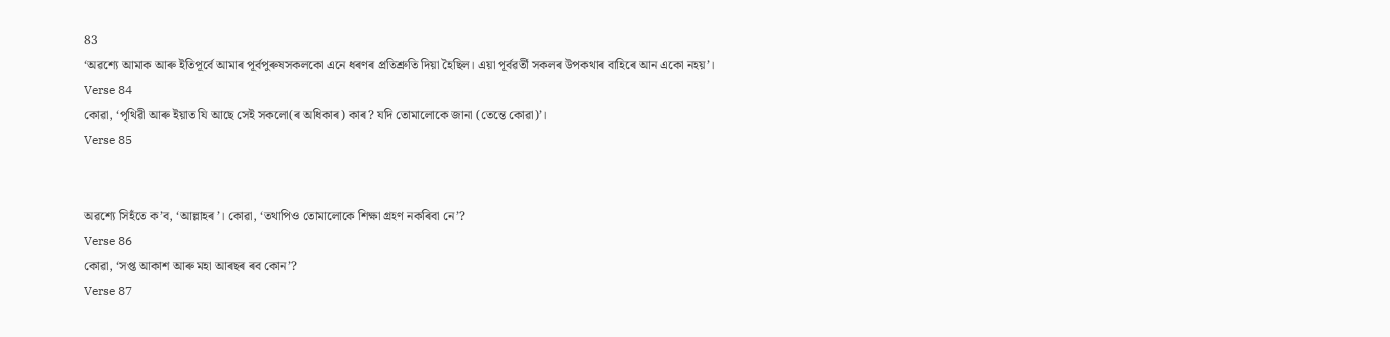83
‘অৱশ্যে আমাক আৰু ইতিপূৰ্বে আমাৰ পূৰ্বপুৰুষসকলকো এনে ধৰণৰ প্ৰতিশ্ৰুতি দিয়া হৈছিল। এয়া পূৰ্বৱৰ্তী সকলৰ উপকথাৰ বাহিৰে আন একো নহয়’।
Verse 84
কোৱা, ‘পৃথিৱী আৰু ইয়াত যি আছে সেই সকলো(ৰ অধিকাৰ) কাৰ? যদি তোমালোকে জানা (তেন্তে কোৱা)’।
Verse 85


অৱশ্যে সিহঁতে ক’ব, ‘আল্লাহৰ’। কোৱা, ‘তথাপিও তোমালোকে শিক্ষা গ্ৰহণ নকৰিবা নে’?
Verse 86
কোৱা, ‘সপ্ত আকাশ আৰু মহা আৰছৰ ৰব কোন’?
Verse 87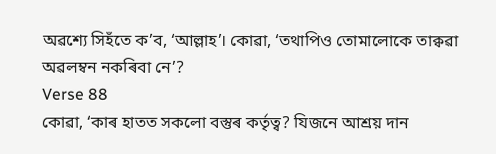অৱশ্যে সিহঁতে ক’ব, ‘আল্লাহ’। কোৱা, ‘তথাপিও তোমালোকে তাক্বৱা অৱলম্বন নকৰিবা নে’?
Verse 88
কোৱা, ‘কাৰ হাতত সকলো বস্তুৰ কৰ্তৃত্ব? যিজনে আশ্ৰয় দান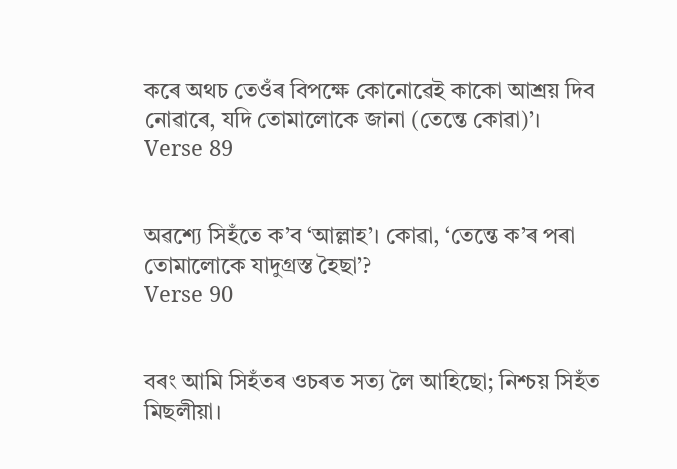কৰে অথচ তেওঁৰ বিপক্ষে কোনোৱেই কাকো আশ্ৰয় দিব নোৱাৰে, যদি তোমালোকে জানা (তেন্তে কোৱা)’।
Verse 89


অৱশ্যে সিহঁতে ক’ব ‘আল্লাহ’। কোৱা, ‘তেন্তে ক’ৰ পৰা তোমালোকে যাদুগ্ৰস্ত হৈছা’?
Verse 90


বৰং আমি সিহঁতৰ ওচৰত সত্য লৈ আহিছো; নিশ্চয় সিহঁত মিছলীয়া।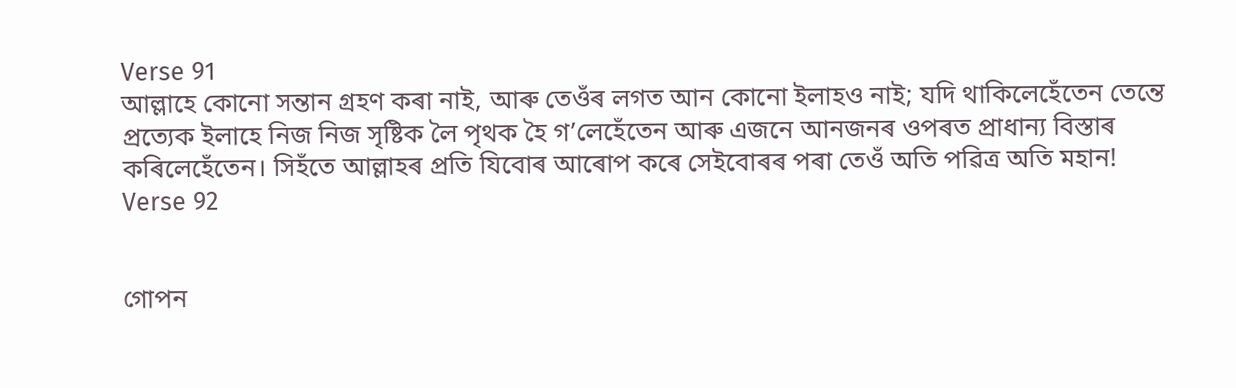Verse 91
আল্লাহে কোনো সন্তান গ্ৰহণ কৰা নাই, আৰু তেওঁৰ লগত আন কোনো ইলাহও নাই; যদি থাকিলেহেঁতেন তেন্তে প্ৰত্যেক ইলাহে নিজ নিজ সৃষ্টিক লৈ পৃথক হৈ গ’লেহেঁতেন আৰু এজনে আনজনৰ ওপৰত প্ৰাধান্য বিস্তাৰ কৰিলেহেঁতেন। সিহঁতে আল্লাহৰ প্ৰতি যিবোৰ আৰোপ কৰে সেইবোৰৰ পৰা তেওঁ অতি পৱিত্ৰ অতি মহান!
Verse 92


গোপন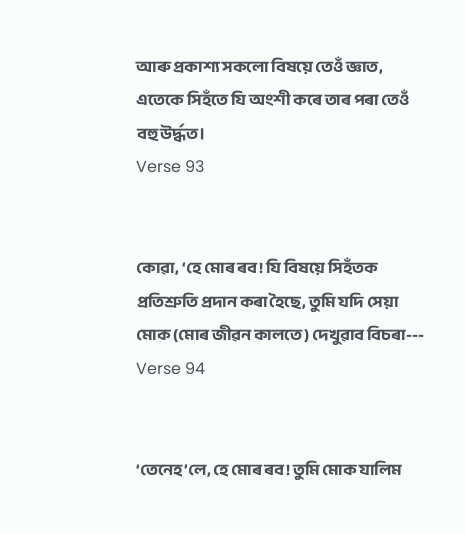আৰু প্ৰকাশ্য সকলো বিষয়ে তেওঁ জ্ঞাত, এতেকে সিহঁতে যি অংশী কৰে তাৰ পৰা তেওঁ বহু উৰ্দ্ধত।
Verse 93


কোৱা, ‘হে মোৰ ৰব! যি বিষয়ে সিহঁতক প্ৰতিশ্ৰুতি প্ৰদান কৰা হৈছে, তুমি যদি সেয়া মোক (মোৰ জীৱন কালতে) দেখুৱাব বিচৰা---
Verse 94


‘তেনেহ’লে, হে মোৰ ৰব! তুমি মোক যালিম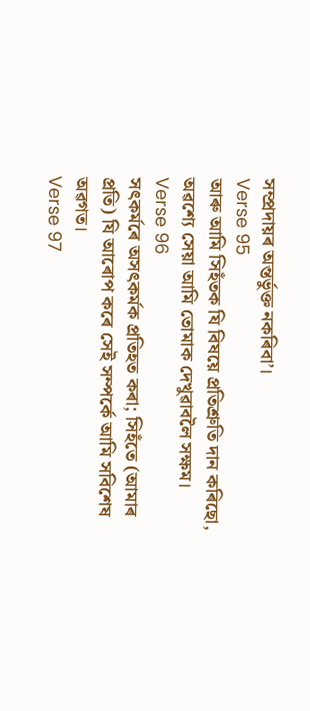সম্প্ৰদায়ৰ অন্তৰ্ভুক্ত নকৰিবা’।
Verse 95
আৰু আমি সিহঁতক যি বিষয়ে প্ৰতিশ্ৰুতি দান কৰিছো, অৱশ্যে সেয়া আমি তোমাক দেখুৱাবলৈ সক্ষম।
Verse 96
সৎকৰ্মৰে অসৎকৰ্মক প্ৰতিহত কৰা; সিহঁতে (আমাৰ প্ৰতি) যি আৰোপ কৰে সেই সম্পৰ্কে আমি সবিশেষ অৱগত।
Verse 97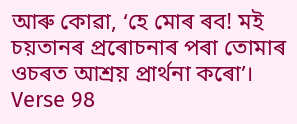আৰু কোৱা, ‘হে মোৰ ৰব! মই চয়তানৰ প্ৰৰোচনাৰ পৰা তোমাৰ ওচৰত আশ্ৰয় প্ৰাৰ্থনা কৰো’।
Verse 98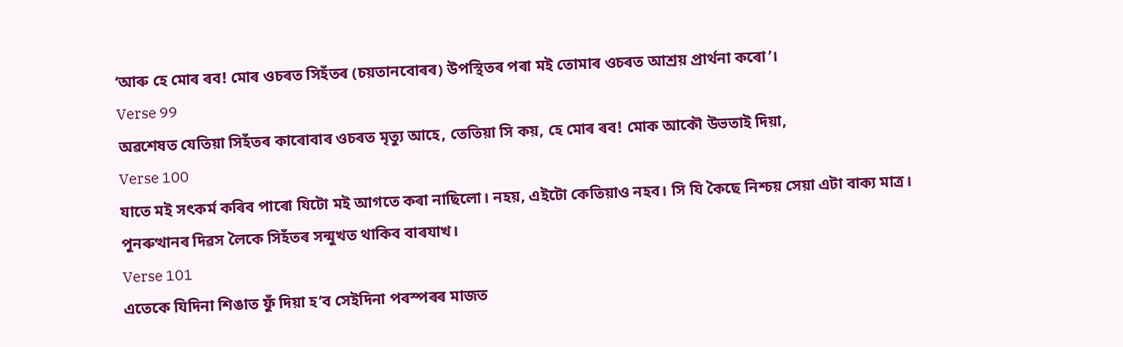‘আৰু হে মোৰ ৰব! মোৰ ওচৰত সিহঁতৰ (চয়তানবোৰৰ) উপস্থিতৰ পৰা মই তোমাৰ ওচৰত আশ্ৰয় প্ৰাৰ্থনা কৰো’।
Verse 99
অৱশেষত যেতিয়া সিহঁতৰ কাৰোবাৰ ওচৰত মৃত্যু আহে, তেতিয়া সি কয়, হে মোৰ ৰব! মোক আকৌ উভতাই দিয়া,
Verse 100
যাতে মই সৎকৰ্ম কৰিব পাৰো যিটো মই আগতে কৰা নাছিলো। নহয়, এইটো কেতিয়াও নহব। সি যি কৈছে নিশ্চয় সেয়া এটা বাক্য মাত্ৰ। পুনৰুত্থানৰ দিৱস লৈকে সিহঁতৰ সন্মুখত থাকিব বাৰযাখ।
Verse 101
এতেকে যিদিনা শিঙাত ফুঁ দিয়া হ’ব সেইদিনা পৰস্পৰৰ মাজত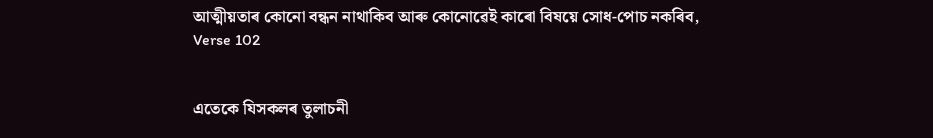আত্মীয়তাৰ কোনো বন্ধন নাথাকিব আৰু কোনোৱেই কাৰো বিষয়ে সোধ-পোচ নকৰিব,
Verse 102


এতেকে যিসকলৰ তুলাচনী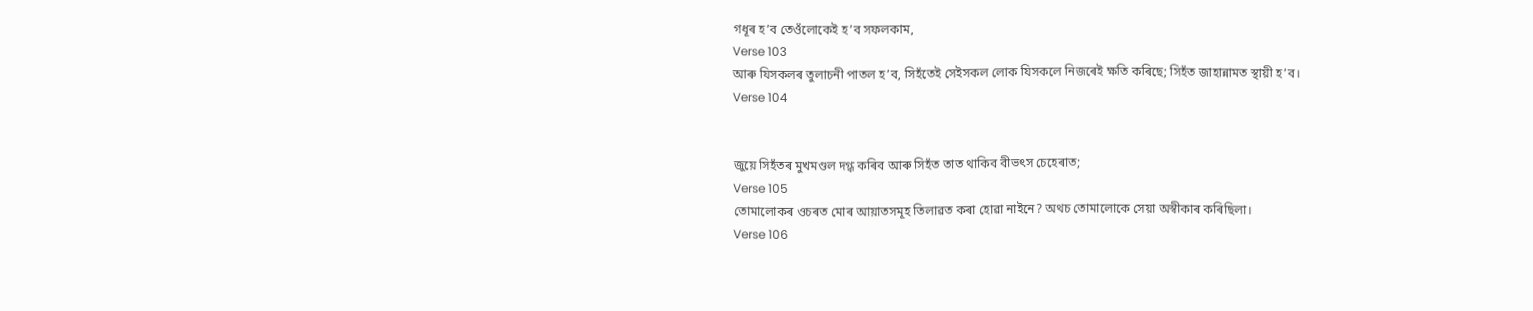গধূৰ হ’ব তেওঁলোকেই হ’ব সফলকাম,
Verse 103
আৰু যিসকলৰ তুলাচনী পাতল হ’ব, সিহঁতেই সেইসকল লোক যিসকলে নিজৰেই ক্ষতি কৰিছে; সিহঁত জাহান্নামত স্থায়ী হ’ব।
Verse 104


জুয়ে সিহঁতৰ মুখমণ্ডল দগ্ধ কৰিব আৰু সিহঁত তাত থাকিব বীভৎস চেহেৰাত;
Verse 105
তোমালোকৰ ওচৰত মোৰ আয়াতসমূহ তিলাৱত কৰা হোৱা নাইনে? অথচ তোমালোকে সেয়া অস্বীকাৰ কৰিছিলা।
Verse 106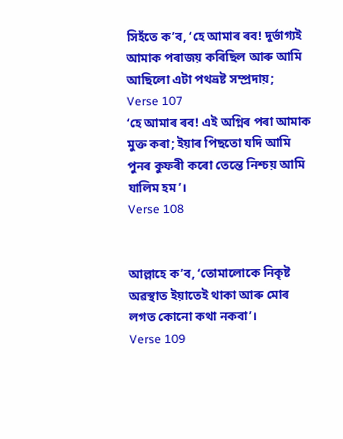সিহঁতে ক’ব, ‘হে আমাৰ ৰব! দুৰ্ভাগ্যই আমাক পৰাজয় কৰিছিল আৰু আমি আছিলো এটা পথভ্ৰষ্ট সম্প্ৰদায়;
Verse 107
‘হে আমাৰ ৰব! এই অগ্নিৰ পৰা আমাক মুক্ত কৰা; ইয়াৰ পিছতো যদি আমি পুনৰ কুফৰী কৰো তেন্তে নিশ্চয় আমি যালিম হম’।
Verse 108


আল্লাহে ক’ব, ‘তোমালোকে নিকৃষ্ট অৱস্থাত ইয়াতেই থাকা আৰু মোৰ লগত কোনো কথা নকবা’।
Verse 109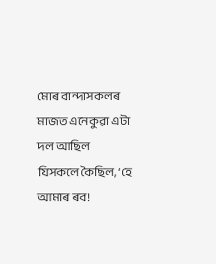মোৰ বান্দাসকলৰ মাজত এনেকুৱা এটা দল আছিল যিসকলে কৈছিল, ‘হে আমাৰ ৰব!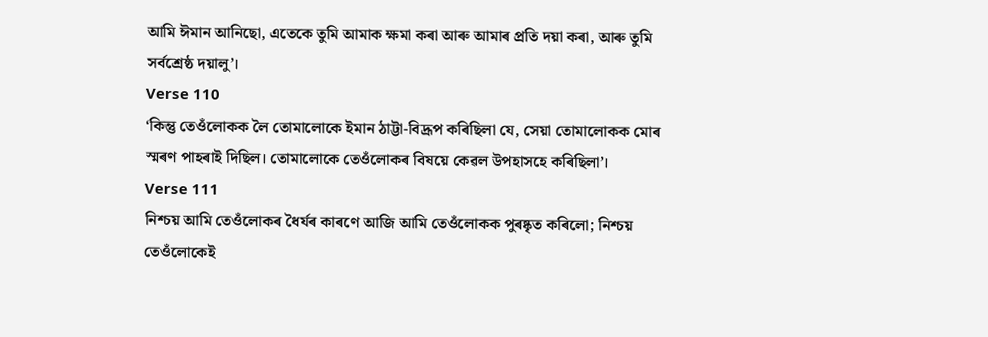আমি ঈমান আনিছো, এতেকে তুমি আমাক ক্ষমা কৰা আৰু আমাৰ প্ৰতি দয়া কৰা, আৰু তুমি সৰ্বশ্ৰেষ্ঠ দয়ালু’।
Verse 110
‘কিন্তু তেওঁলোকক লৈ তোমালোকে ইমান ঠাট্টা-বিদ্ৰূপ কৰিছিলা যে, সেয়া তোমালোকক মোৰ স্মৰণ পাহৰাই দিছিল। তোমালোকে তেওঁলোকৰ বিষয়ে কেৱল উপহাসহে কৰিছিলা’।
Verse 111
নিশ্চয় আমি তেওঁলোকৰ ধৈৰ্যৰ কাৰণে আজি আমি তেওঁলোকক পুৰষ্কৃত কৰিলো; নিশ্চয় তেওঁলোকেই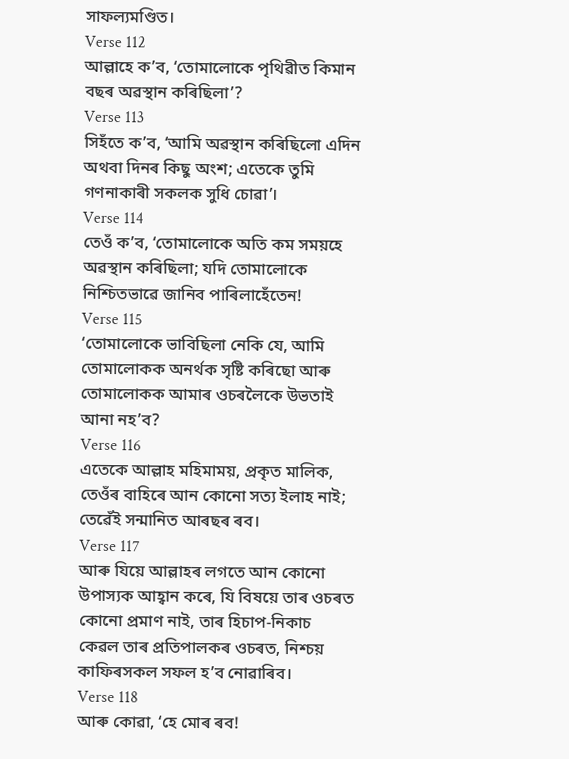সাফল্যমণ্ডিত।
Verse 112
আল্লাহে ক’ব, ‘তোমালোকে পৃথিৱীত কিমান বছৰ অৱস্থান কৰিছিলা’?
Verse 113
সিহঁতে ক’ব, ‘আমি অৱস্থান কৰিছিলো এদিন অথবা দিনৰ কিছু অংশ; এতেকে তুমি গণনাকাৰী সকলক সুধি চোৱা’।
Verse 114
তেওঁ ক’ব, ‘তোমালোকে অতি কম সময়হে অৱস্থান কৰিছিলা; যদি তোমালোকে নিশ্চিতভাৱে জানিব পাৰিলাহেঁতেন!
Verse 115
‘তোমালোকে ভাবিছিলা নেকি যে, আমি তোমালোকক অনৰ্থক সৃষ্টি কৰিছো আৰু তোমালোকক আমাৰ ওচৰলৈকে উভতাই আনা নহ’ব?
Verse 116
এতেকে আল্লাহ মহিমাময়, প্ৰকৃত মালিক, তেওঁৰ বাহিৰে আন কোনো সত্য ইলাহ নাই; তেৱেঁই সন্মানিত আৰছৰ ৰব।
Verse 117
আৰু যিয়ে আল্লাহৰ লগতে আন কোনো উপাস্যক আহ্বান কৰে, যি বিষয়ে তাৰ ওচৰত কোনো প্ৰমাণ নাই, তাৰ হিচাপ-নিকাচ কেৱল তাৰ প্ৰতিপালকৰ ওচৰত, নিশ্চয় কাফিৰসকল সফল হ’ব নোৱাৰিব।
Verse 118
আৰু কোৱা, ‘হে মোৰ ৰব!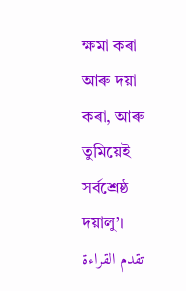ক্ষমা কৰা আৰু দয়া কৰা, আৰু তুমিয়েই সৰ্বশ্ৰেষ্ঠ দয়ালু’।
تقدم القراءة